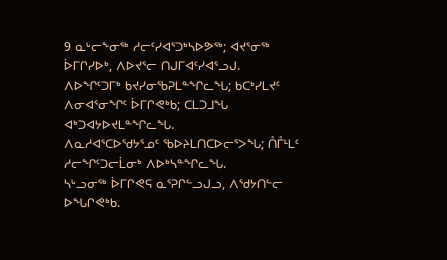9 ᓇᒡᓕᖕᓂᖅ ᓱᓕᑦᓯᐊᕐᑐᒃᓴᐅᕗᖅ; ᐊᔪᕐᓂᖅ ᐆᒥᒋᓯᐅᒃ, ᐱᐅᔪᕐᓕ ᑎᒍᒥᐊᑦᓯᐊᕐᓗᒍ.
ᐱᐅᖏᑦᑐᒥᒃ ᑲᔪᓯᓂᖃᕈᒪᓐᖏᓚᖓ; ᑲᑕᒃᓯᒪᔪᑦ ᐱᓂᐊᕐᓂᖏᑦ ᐆᒥᒋᕙᒃᑲ; ᑕᒪᑐᒧᖓ ᐊᒃᑐᐊᔭᐅᔪᒪᓐᖏᓚᖓ.
ᐱᓇᓱᐊᕐᑕᐅᖁᔭᕐᓄᑦ ᖃᐅᔨᒪᑎᑕᐅᓕᕐᐳᖓ; ᑍᒤᒻᒪᑦ ᓱᓕᖏᑦᑐᓕᒫᓂᒃ ᐱᐅᒃᓴᓐᖏᓚᖓ.
ᓴᒡᓗᓂᖅ ᐆᒥᒋᕙᕋ ᓇᕐᕈᒋᓪᓗᒍᓗ, ᐱᖁᔭᑎᓪᓕ ᐅᖓᒋᕙᒃᑲ.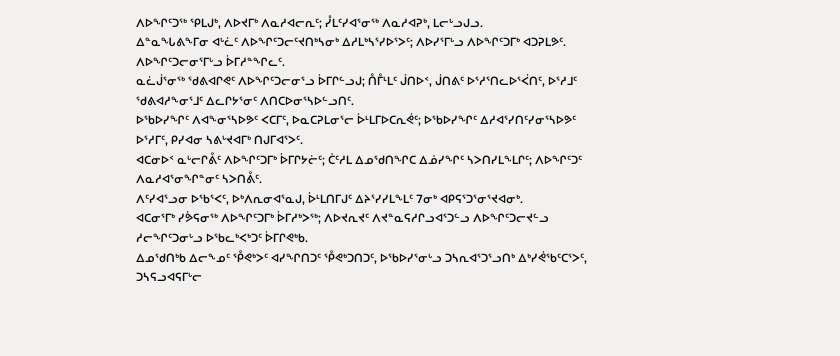ᐱᐅᖏᑦᑐᖅ ᕿᒪᒍᒃ, ᐱᐅᔪᒥᒃ ᐱᓇᓱᐊᓕᕆᑦ; ᓮᒪᑦᓯᐊᕐᓂᖅ ᐱᓇᓱᐊᕈᒃ, ᒪᓕᒡᓗᒍᓗ.
ᐃᓐᓇᖓᕕᖕᒥᓂ ᐊᒡᓛᑦ ᐱᐅᖏᑦᑐᓕᑦᔪᑎᒃᓴᓂᒃ ᐃᓱᒪᒃᓴᕐᓯᐅᕐᐳᑦ; ᐱᐅᓯᕐᒥᒡᓗ ᐱᐅᖏᑦᑐᒥᒃ ᐊᑐᕈᒪᕗᑦ. ᐱᐅᖏᑦᑐᓕᓂᕐᒥᒡᓗ ᐆᒥᓱᓐᖏᓚᑦ.
ᓇᓛᒎᕐᓂᖅ ᖁᕕᐊᒋᕙᑦ ᐱᐅᖏᑦᑐᓕᓂᕐᓗ ᐆᒥᒋᓪᓗᒍ; ᑍᒤᒻᒪᑦ ᒎᑎᐅᑉ, ᒎᑎᕕᑦ ᐅᕐᓱᕐᑎᓚᐅᕐᐹᑎᑦ, ᐅᕐᓱᒧᑦ ᖁᕕᐊᓱᖕᓂᕐᒧᑦ ᐃᓚᒋᔭᕐᓂᑦ ᐱᑎᑕᐅᓂᕐᓴᐅᓪᓗᑎᑦ.
ᐅᖃᐅᓯᖏᑦ ᐱᐊᖕᓂᕐᓴᐅᕗᑦ ᐸᑕᒥᑦ, ᐅᓇᑕᕈᒪᓂᕐᓕ ᐆᒻᒪᒥᐅᑕᕆᕚᑦ; ᐅᖃᐅᓯᖏᑦ ᐃᓱᐊᕐᓯᑎᑦᓯᓂᕐᓴᐅᕗᑦ ᐅᕐᓱᒥᑦ, ᑭᓯᐊᓂ ᓴᕕᒡᔪᐊᒥᒃ ᑎᒍᒥᐊᕐᐳᑦ.
ᐊᑕᓂᐅᑉ ᓇᒡᓕᒋᕔᑦ ᐱᐅᖏᑦᑐᒥᒃ ᐆᒥᒋᔭᓖᑦ; ᑖᑦᓱᒪ ᐃᓄᖁᑎᖏᑕ ᐃᓅᓯᖏᑦ ᓴᐳᑎᓯᒪᖕᒪᒋᑦ; ᐱᐅᖏᑦᑐᑦ ᐱᓇᓱᐊᕐᓂᖏᓐᓂᑦ ᓴᐳᑎᕔᑦ.
ᐱᑦᓯᐊᕐᓗᓂ ᐅᖃᕐᐸᑦ, ᐅᒃᐱᕆᓂᐊᕐᓇᒍ, ᐆᒻᒪᑎᒥᒍᑦ ᐃᔨᕐᓯᓯᒪᖕᒪᑦ 7ᓂᒃ ᐊᑭᕋᕐᑐᕐᓂᕐᔪᐊᓂᒃ.
ᐊᑕᓂᕐᒥᒃ ᓯᕘᕋᓂᖅ ᐱᐅᖏᑦᑐᒥᒃ ᐆᒥᓱᒃᐳᖅ; ᐱᐅᔪᕆᔪᑦ ᐱᔪᓐᓇᕋᓱᒋᓗᐊᕐᑐᓪᓗ ᐱᐅᖏᑦᑐᓕᔪᓪᓗ ᓱᓕᖏᑦᑐᓂᒡᓗ ᐅᖃᓚᒃᐸᒃᑐᑦ ᐆᒥᒋᕙᒃᑲ.
ᐃᓄᖁᑎᒃᑲ ᐃᓕᖕᓄᑦ ᕾᕙᒃᐳᑦ ᐊᓯᖏᑎᑐᑦ ᕾᕙᒃᑐᑎᑐᑦ, ᐅᖃᐅᓯᕐᓂᒡᓗ ᑐᓴᕆᐊᕐᑐᕐᓗᑎᒃ ᐃᒃᓯᕚᖃᑦᑕᕐᐳᑦ, ᑐᓴᕋᓗᐊᕋᒥᒡᓕ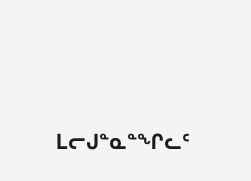ᒪᓕᒍᓐᓇᓐᖏᓚᑦ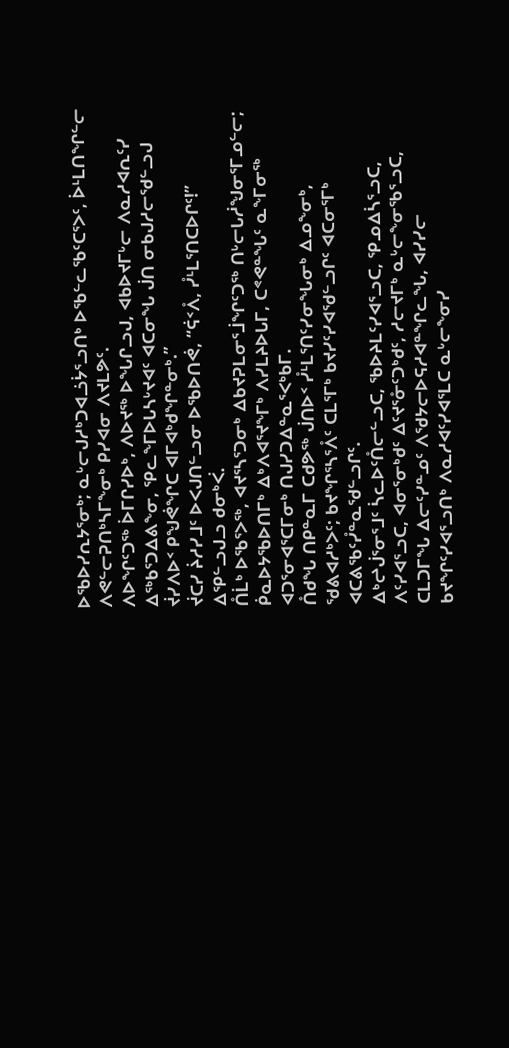ᐅᖃᐅᓯᕆᔭᕐᓂᒃ; ᓇᒡᓕᒍᓱᒃᑐᐊᓘᔮᕐᓗᑎᒃ ᐅᖃᓪᓚᖃᑦᑕᕐᐳᑦ, ᐆᒻᒪᑎᖏᓪᓕ ᐱᕙᓪᓕᕈᑎᒃᓴᒥᖕᓂᒃ ᑭᓯᐊᓂ ᐱᔪᒪᕗᑦ.
ᐱᐅᖏᑦᑐᖅ ᐆᒥᒋᓯᐅᒃ, ᐱᐅᔪᖅ ᐅᖓᒋᓗᒍ, ᐊᑲᐅᔪᒥᒡᓕ ᐱᓇᓱᐊᕆᑦᓯ ᐃᖅᑲᕐᑐᐃᕕᖕᓂ, ᕿᓚᖕᒥᐅᒐᓴᒡᔪᐊᑦ ᐊᑕᓂᖓ ᒎᑎ ᓂᑲᒍᓱᓕᖁᓪᓗᒍ ᔫᓯᐱᐅᑉ ᑭᖑᕚᖏᑕ ᐊᒥᐊᒃᑯᖏᓐᓂᒃ.”
ᔫᑕᓯ ᔩᓱᓯᒧᑦ ᐅᐸᒍᑎᓪᓗᓂ ᐅᖃᐅᑎᕚ, “ᕌᑉᐰ, ᓮᒻᒪᕐᑎᑕᐅᒋᑦ!” ᐃᕿᓪᓗᒍᓗ ᑯᓂᒃᐹ.
ᑍᒫᒃ ᐅᖃᕐᐳᖅ, ᐊᔪᕐᓴᕐᑐᓂᒃ ᐃᑲᔪᕈᒪᓂᕐᒨᖏᑦᑐᖅ ᑎᒡᓕᒐᓲᖑᓂᕐᒥᓄᓪᓕ; ᑮᓇᐅᔭᖃᐅᑎᒥᒃ ᐃᒃᐱᐊᕐᔪᖕᒥᒃ ᐱᓯᒪᔨᐅᒐᒥ, ᑕᕝᕙᓐᖓᑦ ᓇᖕᒥᓂᖅ ᐊᑐᕐᓂᐊᕐᑕᒥᓂᒃ ᑎᒍᓯᑐᐃᓐᓇᕐᐸᒃᑲᒥ.
ᑍᑯᖓ ᑎᑭᓐᓇᒥ ᑕᑯᕗᖅ ᒎᑎᐅᑉ ᓮᒻᒪᕐᑎᑦᓯᓂᖓᓂᒃ ᐃᓄᖕᓂᒃ, ᖁᕕᐊᓱᒃᐳᑦ; ᑲᔪᖏᕐᓴᕐᐰᑦ ᑕᒪᕐᒥᒃ ᑲᔪᓯᑦᓯᐊᖁᓪᓗᒋᑦ ᐊᑕᓂᕐᒥᒃ ᐊᑕᕕᖃᑦᓮᓐᓇᖁᓪᓗᒋᑦ.
ᐃᒃᖠᒎᕐᓂᕐᒧᑦ ᓵᓚᐅᑦᑍᓕᓪᓗᑕ, ᖃᐅᔨᒪᑦᓯᐊᕐᓗᑕ, ᕿᓄᐃᓵᕐᓗᑕ, ᐱᑦᓯᐊᕐᓗᑕ, ᐊᓂᕐᓂᒃᑯᑦ ᐃᑦᔪᕐᓁᑦᑐᒃᑯᑦ, ᓱᓕᔪᒥᒃ ᓇᒡᓕᖕᓂᖃᕐᓗᑕ,
ᑕᒪᑐᒥᖓ ᐃᓕᑦᓯᓐᓄᑦ ᐱᖁᔭᓕᐅᕋᓱᐊᓐᖏᓚᖓ, ᐊᓯᓯᓕ ᑲᔪᖏᑦᓯᐊᕐᓗᑎᒃ ᐱᓇᓱᐊᑦᓯᐊᕐᒪᑕ ᓇᒡᓕᖕᓂᓯ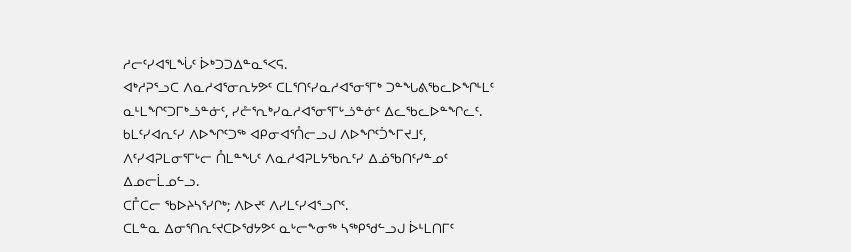ᓱᓕᑦᓯᐊᕐᒪᖔᑦ ᐆᒃᑐᑐᐃᓐᓇᕐᐸᕋ.
ᐊᒃᓱᕈᕐᓗᑕ ᐱᓇᓱᐊᕐᓂᕆᔭᕗᑦ ᑕᒪᕐᑎᑦᓯᓇᓱᐊᕐᓂᕐᒥᒃ ᑐᓐᖓᕕᖃᓚᐅᖏᒻᒪᑦ ᓇᒻᒪᖏᑦᑐᒥᒃᓘᓐᓃᑦ, ᓯᓔᕐᕆᒃᓯᓇᓱᐊᕐᓂᕐᒥᒡᓘᓐᓃᑦ ᐃᓚᖃᓚᐅᓐᖏᓚᑦ.
ᑲᒪᑦᓯᐊᕆᑦᓯ ᐱᐅᖏᑦᑐᖅ ᐊᑭᓂᐊᕐᑍᓕᓗᒍ ᐱᐅᖏᑦᑑᖕᒥᔪᒧᑦ, ᐱᑦᓯᐊᕈᒪᓂᕐᒥᒡᓕ ᑍᒪᓐᖓᑦ ᐱᓇᓱᐊᕈᒪᔭᖃᕆᑦᓯ ᐃᓅᖃᑎᑦᓯᓐᓄᑦ ᐃᓄᓕᒫᓄᓪᓗ.
ᑕᒤᑕᓕ ᖃᐅᔨᓴᕐᓯᒋᒃ; ᐱᐅᔪᑦ ᐱᓯᒪᑦᓯᐊᕐᓗᒋᑦ.
ᑕᒪᓐᓇ ᐃᓂᕐᑎᕆᑦᔪᑕᐅᖁᔭᕗᑦ ᓇᒡᓕᖕᓂᖅ ᓴᖅᑭᖁᓪᓗᒍ ᐆᒻᒪᑎᒥᑦ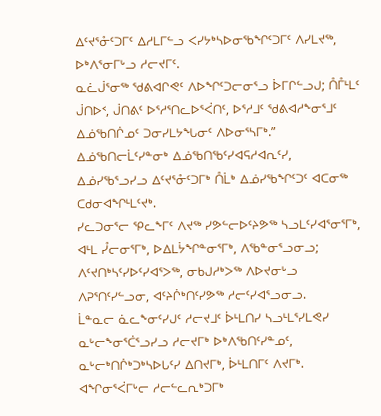ᐃᑦᔪᕐᓁᑦᑐᒥᑦ ᐃᓱᒪᒥᓪᓗ ᐸᓯᔭᒃᓴᐅᓂᖃᖏᑦᑐᒥᑦ ᐱᓯᒪᔪᖅ, ᐅᒃᐱᕐᓂᒥᒡᓗ ᓱᓕᔪᒥᑦ.
ᓇᓛᒎᕐᓂᖅ ᖁᕕᐊᒋᕙᑦ ᐱᐅᖏᑦᑐᓕᓂᕐᓗ ᐆᒥᒋᓪᓗᒍ; ᑍᒤᒻᒪᑦ ᒎᑎᐅᑉ, ᒎᑎᕕᑦ ᐅᕐᓱᕐᑎᓚᐅᕐᐹᑎᑦ, ᐅᕐᓱᒧᑦ ᖁᕕᐊᓱᖕᓂᕐᒧᑦ ᐃᓅᖃᑎᒌᓄᑦ ᑐᓂᓯᒪᔭᖓᓂᑦ ᐱᐅᓂᕐᓴᒥᒃ.”
ᐃᓅᖃᑎᓕᒫᑦᓯᓐᓂᒃ ᐃᓅᖃᑎᖃᑦᓯᐊᕋᓱᐊᕆᑦᓯ, ᐃᓅᓯᖃᕐᓗᓯᓗ ᐃᑦᔪᕐᓁᑦᑐᒥᒃ ᑍᒫᒃ ᐃᓅᓯᖃᖏᑦᑐᑦ ᐊᑕᓂᖅ ᑕᑯᓂᐊᖏᒻᒪᑦᔪᒃ.
ᓯᓚᑐᓂᕐᓕ ᕿᓚᖕᒥᑦ ᐱᔪᖅ ᓯᕗᓪᓕᐅᑦᔨᕗᖅ ᓴᓗᒪᑦᓯᐊᕐᓂᕐᒥᒃ, ᐊᒻᒪ ᓮᓕᓂᕐᒥᒃ, ᐅᐃᒪᔮᖏᓐᓂᕐᒥᒃ, ᐱᖃᓐᓂᕐᓗᓂᓗ; ᐱᑦᔪᑎᒃᓴᑦᓯᐅᑦᓯᐊᕐᐳᖅ, ᓂᑲᒍᓱᒃᐳᖅ ᐱᐅᔪᓂᒡᓗ ᐱᕈᕐᑎᑦᓯᓪᓗᓂ, ᐊᑦᔨᒌᒃᑎᑦᓯᕗᖅ ᓱᓕᑦᓯᐊᕐᓗᓂᓗ.
ᒫᓐᓇᓕ ᓈᓚᖕᓂᑦᓯᒍᑦ ᓱᓕᔪᒧᑦ ᐆᒻᒪᑎᓯ ᓴᓗᒻᒪᕐᓯᒪᕙᓯ ᓇᒡᓕᖕᓂᕐᑖᕐᓗᓯᓗ ᓱᓕᔪᒥᒃ ᐅᒃᐱᖃᑎᑦᓯᓐᓄᑦ, ᓇᒡᓕᒃᑎᒌᒃᑐᒃᓴᐅᒐᑦᓯ ᐃᑎᔪᒥᒃ, ᐆᒻᒪᑎᒥᑦ ᐱᔪᒥᒃ.
ᐊᖏᓂᕐᐹᒥᒡᓕ ᓱᓕᓪᓚᕆᒃᑐᒥᒃ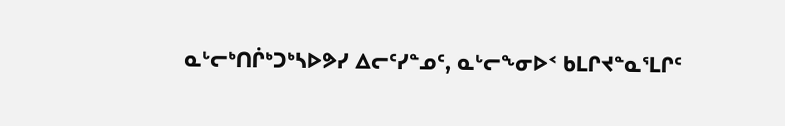ᓇᒡᓕᒃᑎᒌᒃᑐᒃᓴᐅᕗᓯ ᐃᓕᑦᓯᓐᓄᑦ, ᓇᒡᓕᖕᓂᐅᑉ ᑲᒪᒋᔪᓐᓇᕐᒪᒋᑦ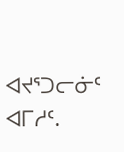ᐊᔪᕐᑐᓕᓃᑦ ᐊᒥᓱᑦ.